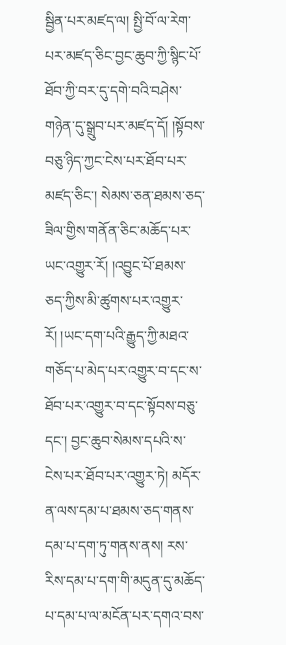སྦྱིན་པར་མཛད་ལ། སྤྱི་བོ་ལ་རེག་པར་མཛད་ཅིང་བྱང་ཆུབ་ཀྱི་སྙིང་པོ་ཐོབ་ཀྱི་བར་དུ་དགེ་བའི་བཤེས་གཉེན་དུ་སྒྲུབ་པར་མཛད་དོ། །སྟོབས་བཅུ་ཉིད་ཀྱང་ངེས་པར་ཐོབ་པར་མཛད་ཅིང་། སེམས་ཅན་ཐམས་ཅད་ཟིལ་གྱིས་གནོན་ཅིང་མཆོད་པར་ཡང་འགྱུར་རོ། །འབྱུང་པོ་ཐམས་ཅད་ཀྱིས་མི་ཚུགས་པར་འགྱུར་རོ། །ཡང་དག་པའི་རྒྱུད་ཀྱི་མཐའ་གཅོད་པ་མེད་པར་འགྱུར་བ་དང་ས་ཐོབ་པར་འགྱུར་བ་དང་སྟོབས་བཅུ་དང་། བྱང་ཆུབ་སེམས་དཔའི་ས་ངེས་པར་ཐོབ་པར་འགྱུར་ཏེ། མདོར་ན་ལས་དམ་པ་ཐམས་ཅད་གནས་དམ་པ་དག་ཏུ་གནས་ནས། རས་རིས་དམ་པ་དག་གི་མདུན་དུ་མཆོད་པ་དམ་པ་ལ་མངོན་པར་དགའ་བས་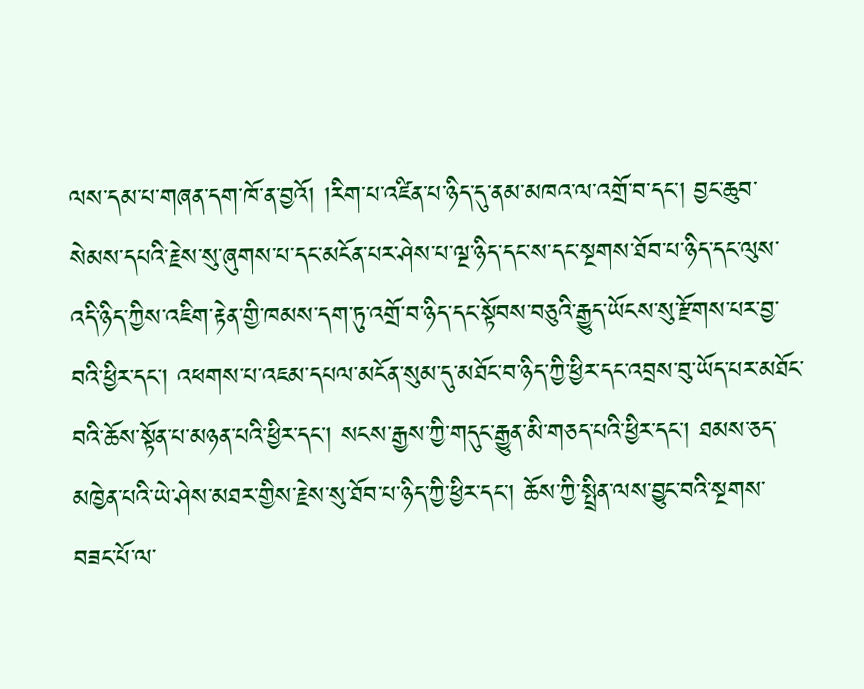ལས་དམ་པ་གཞན་དག་ཁོ་ན་བྱའོ། །རིག་པ་འཛིན་པ་ཉིད་དུ་ནམ་མཁའ་ལ་འགྲོ་བ་དང་། བྱང་ཆུབ་སེམས་དཔའི་རྗེས་སུ་ཞུགས་པ་དང་མངོན་པར་ཤེས་པ་ལྔ་ཉིད་དང་ས་དང་སྔགས་ཐོབ་པ་ཉིད་དང་ལུས་འདི་ཉིད་ཀྱིས་འཇིག་རྟེན་གྱི་ཁམས་དག་ཏུ་འགྲོ་བ་ཉིད་དང་སྟོབས་བཅུའི་རྒྱུད་ཡོངས་སུ་རྫོགས་པར་བྱ་བའི་ཕྱིར་དང་། འཕགས་པ་འཇམ་དཔལ་མངོན་སུམ་དུ་མཐོང་བ་ཉིད་ཀྱི་ཕྱིར་དང་འབྲས་བུ་ཡོད་པར་མཐོང་བའི་ཆོས་སྟོན་པ་མཉན་པའི་ཕྱིར་དང་། སངས་རྒྱས་ཀྱི་གདུང་རྒྱུན་མི་གཅད་པའི་ཕྱིར་དང་། ཐམས་ཅད་མཁྱེན་པའི་ཡེ་ཤེས་མཐར་གྱིས་རྗེས་སུ་ཐོབ་པ་ཉིད་ཀྱི་ཕྱིར་དང་། ཆོས་ཀྱི་སྤྲིན་ལས་བྱུང་བའི་སྔགས་བཟང་པོ་ལ་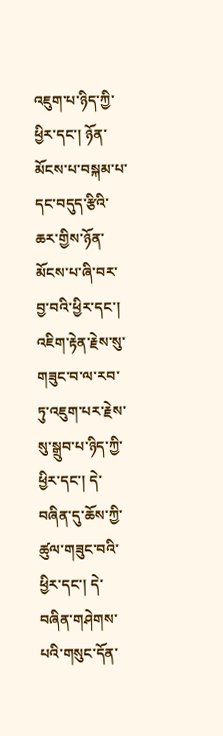འཇུག་པ་ཉིད་ཀྱི་ཕྱིར་དང་། ཉོན་མོངས་པ་བསྐམ་པ་དང་བདུད་རྩིའི་ཆར་གྱིས་ཉོན་མོངས་པ་ཞི་བར་བྱ་བའི་ཕྱིར་དང་། འཇིག་རྟེན་རྗེས་སུ་གཟུང་བ་ལ་རབ་ཏུ་འཇུག་པར་རྗེས་སུ་སྒྲུབ་པ་ཉིད་ཀྱི་ཕྱིར་དང་། དེ་བཞིན་དུ་ཆོས་ཀྱི་ཚུལ་གཟུང་བའི་ཕྱིར་དང་། དེ་བཞིན་གཤེགས་པའི་གསུང་དོན་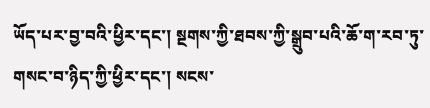ཡོད་པར་བྱ་བའི་ཕྱིར་དང་། སྔགས་ཀྱི་ཐབས་ཀྱི་སྒྲུབ་པའི་ཆོ་ག་རབ་ཏུ་གསང་བ་ཉིད་ཀྱི་ཕྱིར་དང་། སངས་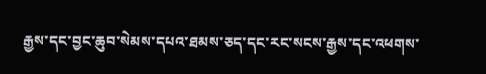རྒྱས་དང་བྱང་ཆུབ་སེམས་དཔའ་ཐམས་ཅད་དང་རང་སངས་རྒྱས་དང་འཕགས་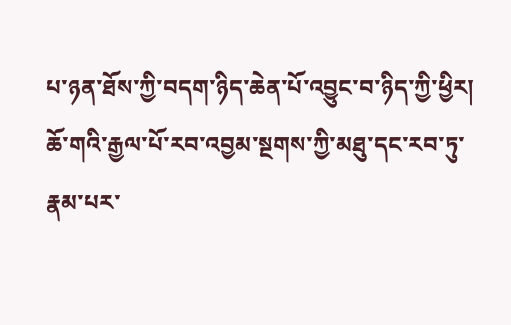པ་ཉན་ཐོས་ཀྱི་བདག་ཉིད་ཆེན་པོ་འབྱུང་བ་ཉིད་ཀྱི་ཕྱིར། ཆོ་གའི་རྒྱལ་པོ་རབ་འབྱམ་སྔགས་ཀྱི་མཐུ་དང་རབ་ཏུ་རྣམ་པར་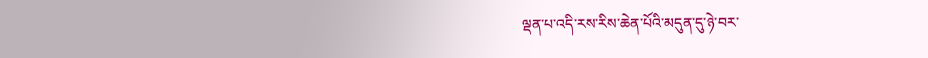ལྡན་པ་འདི་རས་རིས་ཆེན་པོའི་མདུན་དུ་ཉེ་བར་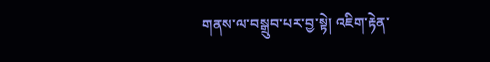གནས་ལ་བསྒྲུབ་པར་བྱ་སྟེ། འཇིག་རྟེན་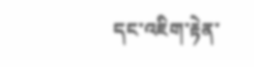དང་འཇིག་རྟེན་